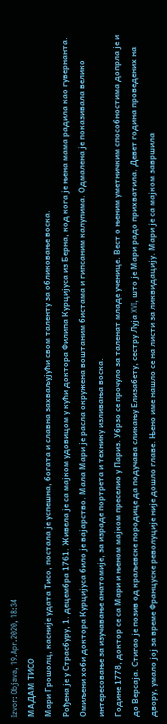Izvor: Objava, 19.Apr.2020, 18:34
МАДАМ ТИСО
Мари Грошолц, касније удата Тисо, постала је успешна, богата и славна захваљујући свом таленту за обликовање воска.
Рођена је у Страсбуру, 1. децембра 1761. Живела је са мајком удовицом у кући доктора Филипа Курцијуса из Берна, код кога је њена мама радила као гувернанта. Омиљени хоби доктора Курцијуса било је вајарство. Мала Мари је расла окружена воштаним бистама и гипсаним калупима. Одмалена је показивала велико интересовање за изучавање анатомије, за израде портрета и технику изливања воска.
Године 1778, доктор се са Мари и њеном мајком преселио у Париз. Убрзо се прочуло за таленат младе ученице. Вест о њеним уметничким способностима допрла је и до Версаја. Стигао је позив од краљевске породице да подучава сликању Елизабету, сестру Луја XVI, што је Мари радо прихватила. Девет година проведених на двору, умало јој за време Француске револуције није дошло главе. Њено име нашло се на листи за ликвидацију. Мари је са мајком завршила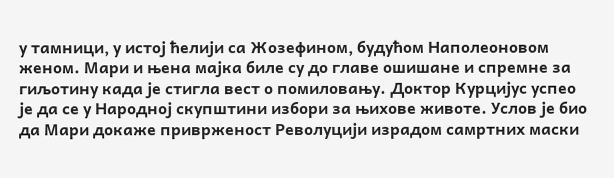у тамници, у истој ћелији са Жозефином, будућом Наполеоновом женом. Мари и њена мајка биле су до главе ошишане и спремне за гиљотину када је стигла вест о помиловању. Доктор Курцијус успео је да се у Народној скупштини избори за њихове животе. Услов је био да Мари докаже приврженост Револуцији израдом самртних маски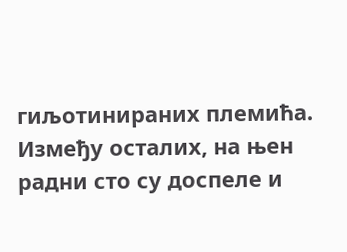гиљотинираних племића. Између осталих, на њен радни сто су доспеле и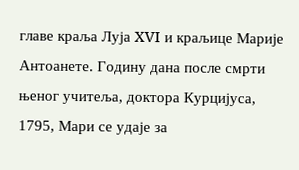главе краља Луја XVI и краљице Марије Антоанете. Годину дана после смрти њеног учитеља, доктора Курцијуса, 1795, Мари се удаје за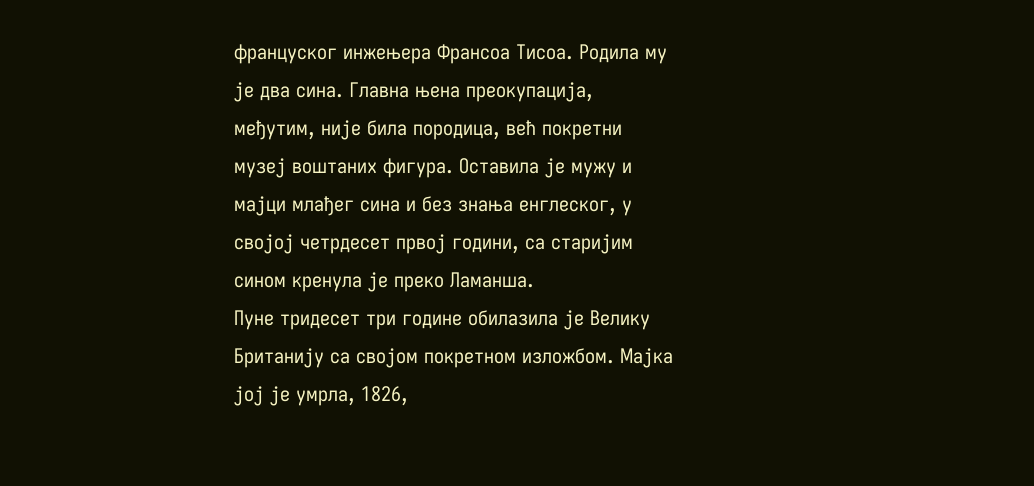француског инжењера Франсоа Тисоа. Родила му је два сина. Главна њена преокупација, међутим, није била породица, већ покретни музеј воштаних фигура. Оставила је мужу и мајци млађег сина и без знања енглеског, у својој четрдесет првој години, са старијим сином кренула је преко Ламанша.
Пуне тридесет три године обилазила је Велику Британију са својом покретном изложбом. Мајка јој је умрла, 1826,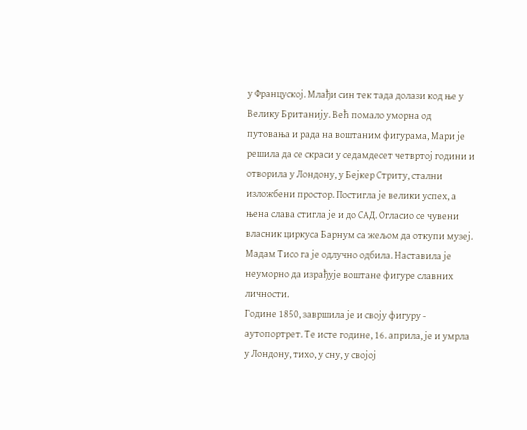у Француској. Млађи син тек тада долази код ње у Велику Британију. Већ помало уморна од путовања и рада на воштаним фигурама, Мари је решила да се скраси у седамдесет четвртој години и отворила у Лондону, у Бејкер Стриту, стални изложбени простор. Постигла је велики успех, а њена слава стигла је и до САД. Огласио се чувени власник циркуса Барнум са жељом да откупи музеј. Мадам Тисо га је одлучно одбила. Наставила је неуморно да израђује воштане фигуре славних личности.
Године 1850, завршила је и своју фигуру - аутопортрет. Те исте године, 16. априла, је и умрла у Лондону, тихо, у сну, у својој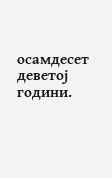осамдесет деветој години.